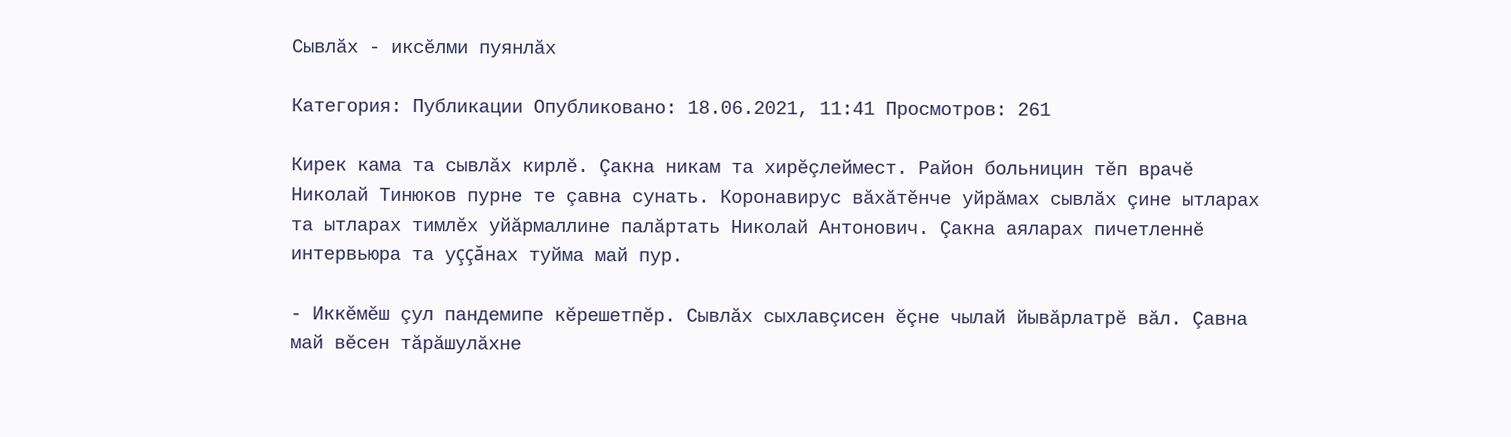Сывлăх - иксĕлми пуянлăх

Категория: Публикации Опубликовано: 18.06.2021, 11:41 Просмотров: 261

Кирек кама та сывлăх кирлĕ. Çакна никам та хирĕçлеймест. Район больницин тĕп врачĕ Николай Тинюков пурне те çавна сунать. Коронавирус вăхăтĕнче уйрăмах сывлăх çине ытларах та ытларах тимлĕх уйăрмаллине палăртать Николай Антонович. Çакна аяларах пичетленнĕ интервьюра та уççăнах туйма май пур.

- Иккĕмĕш çул пандемипе кĕрешетпĕр. Сывлăх сыхлавçисен ĕçне чылай йывăрлатрĕ вăл. Çавна май вĕсен тăрăшулăхне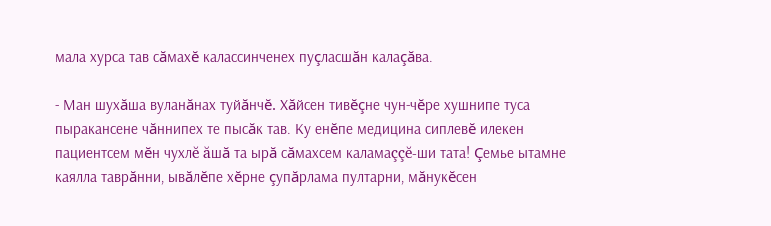мала хурса тав сăмахĕ калассинченех пуçласшăн калаçăва.

- Ман шухăша вуланăнах туйăнчĕ. Хăйсен тивĕçне чун-чĕре хушнипе туса пыракансене чăннипех те пысăк тав. Ку енĕпе медицина сиплевĕ илекен пациентсем мĕн чухлĕ ăшă та ырă сăмахсем каламаççĕ-ши тата! Çемье ытамне каялла таврăнни, ывăлĕпе хĕрне çупăрлама пултарни, мăнукĕсен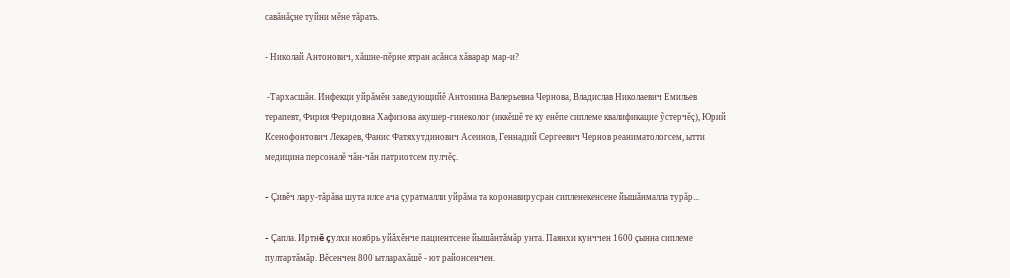савăнăçне туйни мĕне тăрать.

- Николай Антонович, хăшне-пĕрне ятран асăнса хăварар мар-и?

 -Тархасшăн. Инфекци уйрăмĕн заведующийĕ Антонина Валерьевна Чернова, Владислав Николаевич Емильев терапевт, Фирия Феридовна Хафизова акушер-гинеколог (иккĕшĕ те ку енĕпе сиплеме квалификацие ỹстерчĕç), Юрий Ксенофонтович Лекарев, Фанис Фатяхутдинович Асеинов, Геннадий Сергеевич Чернов реаниматологсем, ытти медицина персоналĕ чăн-чăн патриотсем пулчĕç.

- Çивĕч лару-тăрăва шута илсе ача çуратмалли уйрăма та коронавирусран сипленекенсене йышăнмалла турăр...

- Çапла. Иртнĕ çулхи ноябрь уйăхĕнче пациентсене йышăнтăмăр унта. Паянхи кунччен 1600 çынна сиплеме пултартăмăр. Вĕсенчен 800 ытларахăшĕ - ют районсенчен.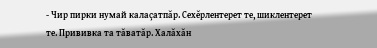- Чир пирки нумай калаçатпăр. Сехĕрлентерет те, шиклентерет те. Прививка та тăватăр. Халăхăн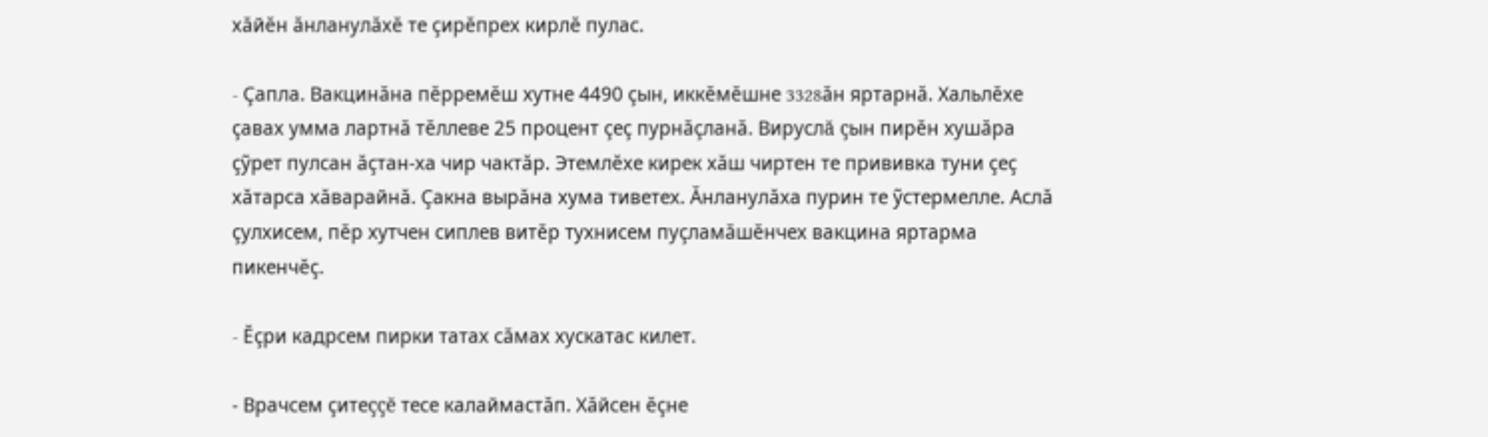хăйĕн ăнланулăхĕ те çирĕпрех кирлĕ пулас.

- Çапла. Вакцинăна пĕрремĕш хутне 4490 çын, иккĕмĕшне 3328ăн яртарнă. Хальлĕхе çавах умма лартнă тĕллеве 25 процент çеç пурнăçланă. Вируслă çын пирĕн хушăра çỹрет пулсан ăçтан-ха чир чактăр. Этемлĕхе кирек хăш чиртен те прививка туни çеç хăтарса хăварайнă. Çакна вырăна хума тиветех. Ăнланулăха пурин те ỹстермелле. Аслă çулхисем, пĕр хутчен сиплев витĕр тухнисем пуçламăшĕнчех вакцина яртарма пикенчĕç.

- Ĕçри кадрсем пирки татах сăмах хускатас килет.

- Врачсем çитеççĕ тесе калаймастăп. Хăйсен ĕçне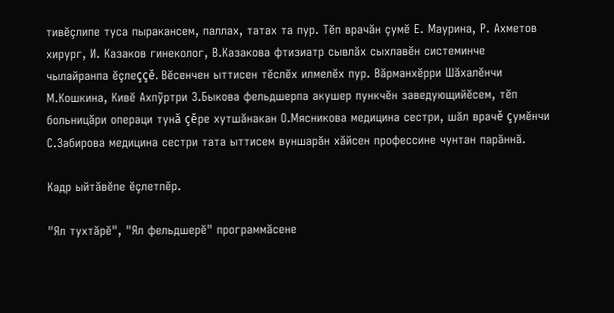тивĕçлипе туса пыракансем, паллах, татах та пур. Тĕп врачăн çумĕ Е. Маурина, Р. Ахметов хирург, И. Казаков гинеколог, В.Казакова фтизиатр сывлăх сыхлавĕн системинче чылайранпа ĕçлеççĕ. Вĕсенчен ыттисен тĕслĕх илмелĕх пур. Вăрманхĕрри Шăхалĕнчи М.Кошкина, Кивĕ Ахпỹртри З.Быкова фельдшерпа акушер пункчĕн заведующийĕсем, тĕп больницăри операци тунă çĕре хутшăнакан О.Мясникова медицина сестри, шăл врачĕ çумĕнчи С.Забирова медицина сестри тата ыттисем вуншарăн хăйсен профессине чунтан парăннă.

Кадр ыйтăвĕпе ĕçлетпĕр.

"Ял тухтăрĕ", "Ял фельдшерĕ" программăсене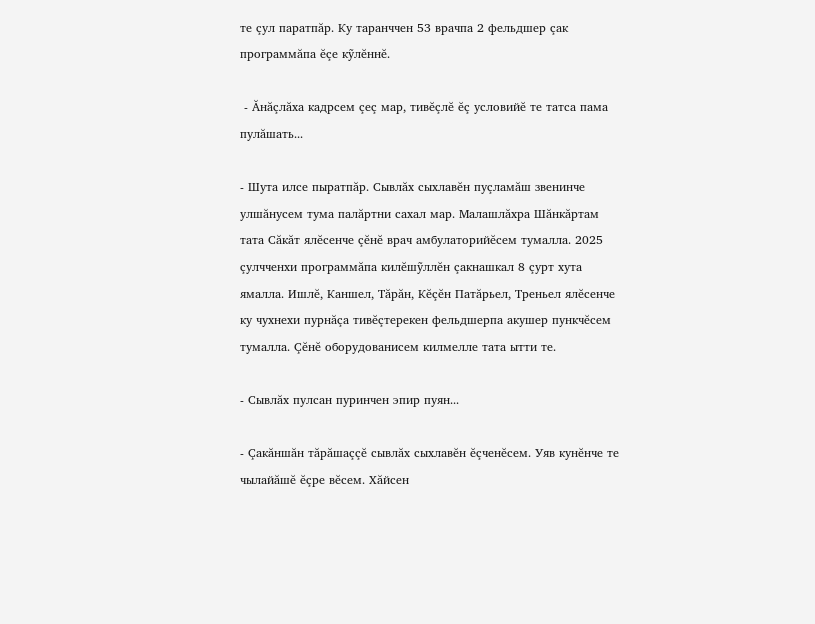те çул паратпăр. Ку таранччен 53 врачпа 2 фельдшер çак программăпа ĕçе кỹлĕннĕ.

 - Ăнăçлăха кадрсем çеç мар, тивĕçлĕ ĕç условийĕ те татса пама пулăшать...

- Шута илсе пыратпăр. Сывлăх сыхлавĕн пуçламăш звенинче улшăнусем тума палăртни сахал мар. Малашлăхра Шăнкăртам тата Сăкăт ялĕсенче çĕнĕ врач амбулаторийĕсем тумалла. 2025 çулчченхи программăпа килĕшỹллĕн çакнашкал 8 çурт хута ямалла. Ишлĕ, Каншел, Тăрăн, Кĕçĕн Патăрьел, Треньел ялĕсенче ку чухнехи пурнăçа тивĕçтерекен фельдшерпа акушер пункчĕсем тумалла. Çĕнĕ оборудованисем килмелле тата ытти те.

- Сывлăх пулсан пуринчен эпир пуян...

- Çакăншăн тăрăшаççĕ сывлăх сыхлавĕн ĕçченĕсем. Уяв кунĕнче те чылайăшĕ ĕçре вĕсем. Хăйсен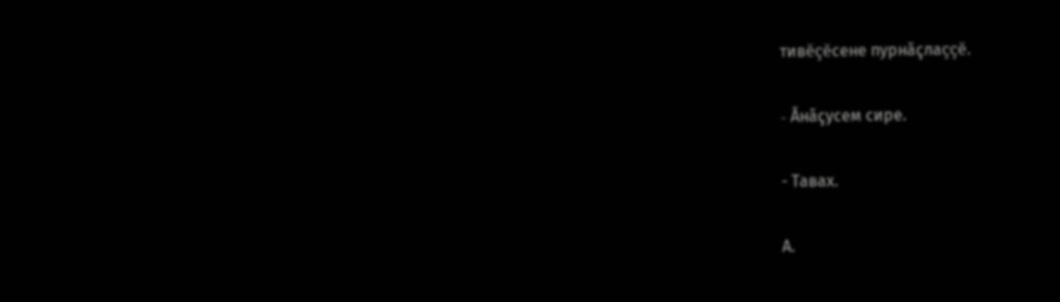тивĕçĕсене пурнăçлаççĕ.

- Ăнăçусем сире.

- Тавах.

А.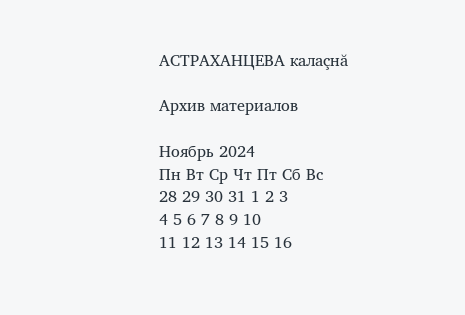АСТРАХАНЦЕВА калаçнă

Архив материалов

Ноябрь 2024
Пн Вт Ср Чт Пт Сб Вс
28 29 30 31 1 2 3
4 5 6 7 8 9 10
11 12 13 14 15 16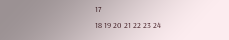17
18 19 20 21 22 23 24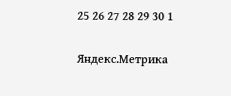25 26 27 28 29 30 1

Яндекс.Метрика